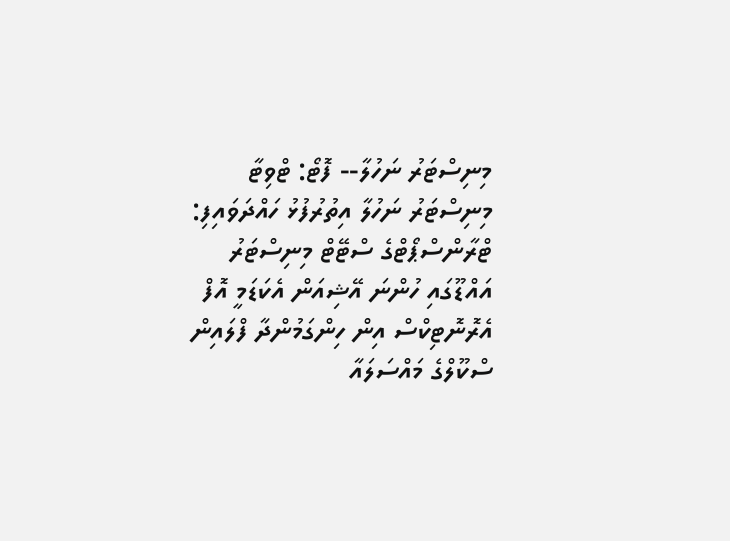މިނިސްޓަރު ނަހުލާ-- ފޮޓޯ: ޓްވިޓާ
މިނިސްޓަރު ނަހުލާ އިތުރުފުޅު ހައްދަވައިފި: ޓްރާންސްޕޯޓްގެ ސްޓޭޓް މިނިސްޓަރު
އައްޑޫގައި ހުންނަ އޭޝިއަން އެކަޑަމީ އޮފް އެރޮނޮޓިކްސް އިން ހިންގަމުންދާ ފްލައިން ސްކޫލްގެ މައްސަލައާ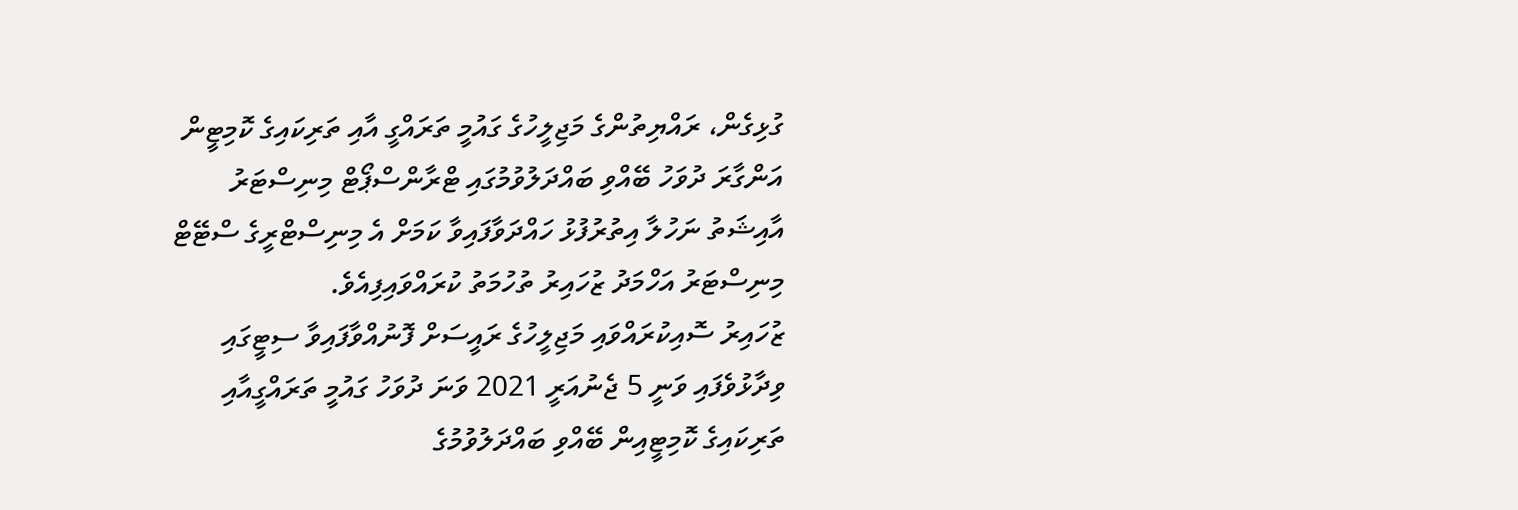ގުޅިގެން، ރައްޔިތުންގެ މަޖިލީހުގެ ގައުމީ ތަރައްގީ އާއި ތަރިކައިގެ ކޮމިޓީން އަންގާރަ ދުވަހު ބޭއްވި ބައްދަލުވުމުގައި ޓްރާންސްޕޯޓް މިނިސްޓަރު އާއިޝަތު ނަހުލާ އިތުރުފުޅު ހައްދަވާފައިވާ ކަމަށް އެ މިނިސްޓްރީގެ ސްޓޭޓް މިނިސްޓަރު އަހްމަދު ޒުހައިރު ތުހުމަތު ކުރައްވައިފިއެވެ.
ޒުހައިރު ސޮއިކުރައްވައި މަޖިލީހުގެ ރައީސަށް ފޮނުއްވާފައިވާ ސިޓީގައި ވިދާޅުވެފައި ވަނީ 5 ޖެނުއަރީ 2021 ވަނަ ދުވަހު ގައުމީ ތަރައްގީއާއި ތަރިކައިގެ ކޮމިޓީއިން ބޭއްވި ބައްދަލުވުމުގެ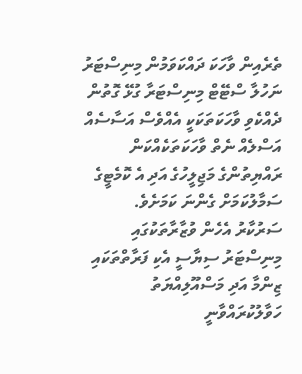ތެރެއިން ވާހަކަ ދައްކަވަމުން މިނިސްޓަރު ނަހުލާ ސްޓޭޓް މިނިސްޓަރާ ގުޅޭ ގޮތުން ދެއްކެވި ވާހަކަތަކަކީ އެއްވެސް އަސާސެއް އަސްލެއް ނެތް ވާހަކަތަކެއްކަން ރައްޔިތުންގެ މަޖިލީހުގެ އަދި އެ ކޮމެޓީގެ ސަމާލުކަމަށް ގެންނަ ކަމަށެވެ.
ސަރުކާރު އެހެން ވުޒާރާތަކުގައި މިނިސްޓަރު ސިޔާސީ އެކި ފަރާތްތަކައި ޒިންމާ އަދި މަސްއޫލިއްޔަތު ހަވާލުކުރައްވާނީ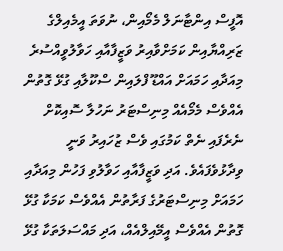އޮފީސް އިންޓާނަލް މެމޯއިން، ނުވަތަ އީމެއިލްގެ ޒަރިއްޔާއިން ކަމަށްވާއިރު ވަޒީފާއާއި ހަވާލުވީއްސުރެ މިއަދާއި ހަމައަށް އައްޑޫ ފްލައިން ސްކޫލާއި ގުޅޭ ގޮތުން އެއްވެސް މެމޯއެއް މިނިސްޓަރު ނަހުލާ ސޮއިކޮށް ނެރެފައި ނެތް ކަމުގައި ވެސް ޒުހައިރު ވަނީ ވިދާޅުވެފައެވެ. އަދި ވަޒީފާއާއި ހަވާލުވި ފަހުން މިއަދާއި ހަމައަށް މިނިސްޓަރުގެ ފަރާތުން އެއްވެސް ކަމަކާ ގުޅޭ ގޮތުން އެއްވެސް އީމޭއިލްއެއް، އަދި މައްސަލަތަކާ ގުޅޭ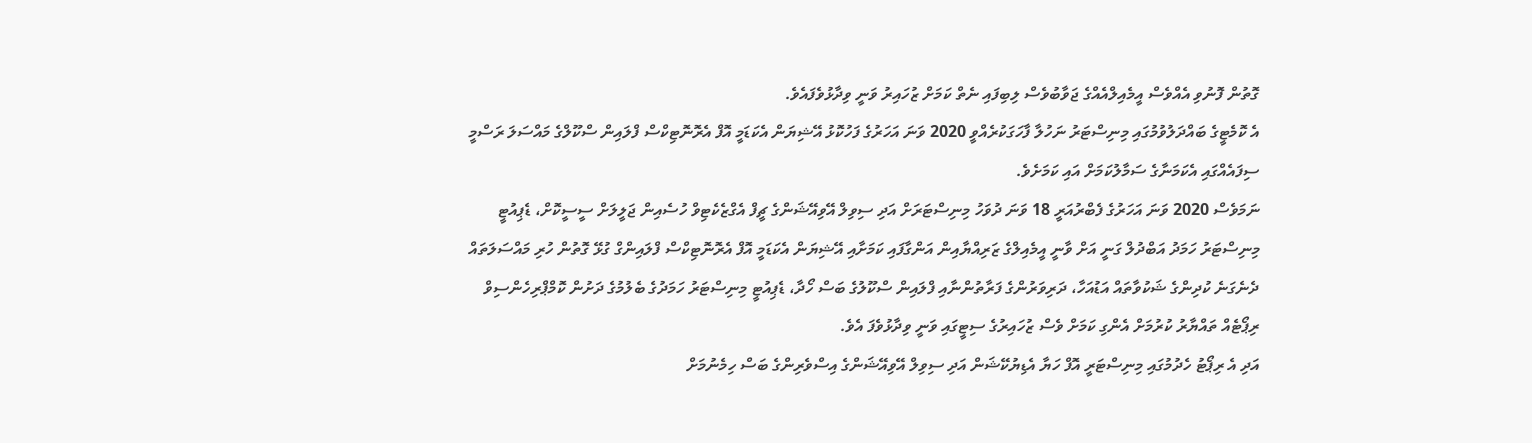ގޮތުން ފޮނުވި އެއްވެސް އީމެއިލްއެއްގެ ޖަވާބުވެސް ލިބިފައި ނެތް ކަމަށް ޒުހައިރު ވަނީ ވިދާޅުވެފައެވެ.
އެ ކޮމެޓީގެ ބައްދަލުވުމުގައި މިނިސްޓަރު ނަހުލާ ފާހަގަކުރެއްވީ 2020 ވަނަ އަހަރުގެ ފަހުކޮޅު އޭޝިޔަން އެކަޑަމީ އޮފް އެރޮނޮޓިކްސް ފްލައިން ސްކޫލްގެ މައްސަލަ ރަސްމީ ސިފައެއްގައި އެކަމަނާގެ ސަމާލުކަމަށް އައި ކަމަށެވެ.
ނަމަވެސް 2020 ވަނަ އަހަރުގެ ފެބްރުއަރީ 18 ވަނަ ދުވަހު މިނިސްޓަރަށް އަދި ސިވިލް އޭވިއޭޝަންގެ ޗީފް އެގްޒެކެޓިވް ހުސެއިން ޖަލީލަށް ސީސީކޮށް، ޑެޕިއުޓީ މިނިސްޓަރު ހަމަދު އަބްދުލް ގަނީ އަށް ވާނީ އީމެއިލްގެ ޒަރިއްޔާއިން އަންގާފައި ކަމަށާއި އޭޝިޔަން އެކަޑަމީ އޮފް އެރޮނޮޓިކްސް ފްލައިންގް ގުޅޭ ގޮތުން ހުރި މައްސަލަތައް ދެނެގަނެ ކުދިންގެ ޝަކުވާތައް އަޑުއަހާ، ދަރިވަރުންގެ ފަރާތުންނާއި ފްލައިން ސްކޫލުގެ ބަސް ހޯދާ، ޑެޕިއުޓީ މިނިސްޓަރު ހަމަދުގެ ބެލުމުގެ ދަށުން ކޮމްޕްރިހެންސިވް ރިޕޯޓެއް ތައްޔާރު ކުރުމަށް އެންގި ކަމަށް ވެސް ޒުހައިރުގެ ސިޓީގައި ވަނީ ވިދާޅުވެފަ އެވެ.
އަދި އެ ރިޕޯޓު ހެދުމުގައި މިނިސްޓަރީ އޮފް ހަޔާ އެޑިޔުކޭޝަން އަދި ސިވިލް އޭވިއޭޝަންގެ އިސްވެރިންގެ ބަސް ހިމެނުމަށް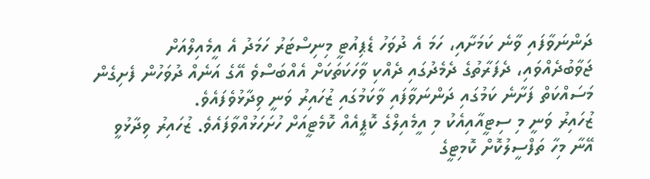ދަންނަވާފައި ވާނެ ކަމަށާއި، ހަމަ އެ ދުވަހު ޑެޕިއުޓީ މިނިސްޓަރު ހަމަދު އެ އީމެއިލްއަށް ޖަވާބުދެއްވައި، ދެފަރާތުގެ ދެމެދުގައި ދެއްކި ވާހަކަތަކަށް އެއްބަސްވެ އޭގެ އަނެއް ދުވަހުން ފެށިގެން މަސައްކަތް ފަށާނެ ކަމުގައި ދަންނަވާފައި ވާކަމުގައި ޒުހައިރު ވަނީ ވިދާޅުވެފައެވެ.
ޒުހައިރު ވަނީ މި ސިޓީއާއިއެކު މި އީމެއިލްގެ ކޮޕީއެއް ކޮމެޓީއަށް ހުށަހަޅުއްވާފައެވެ. ޒުހައިރު ވިދާޅުވީ އޭނާ މިހާ ތަފްސީލުކޮށް ކޮމިޓީގެ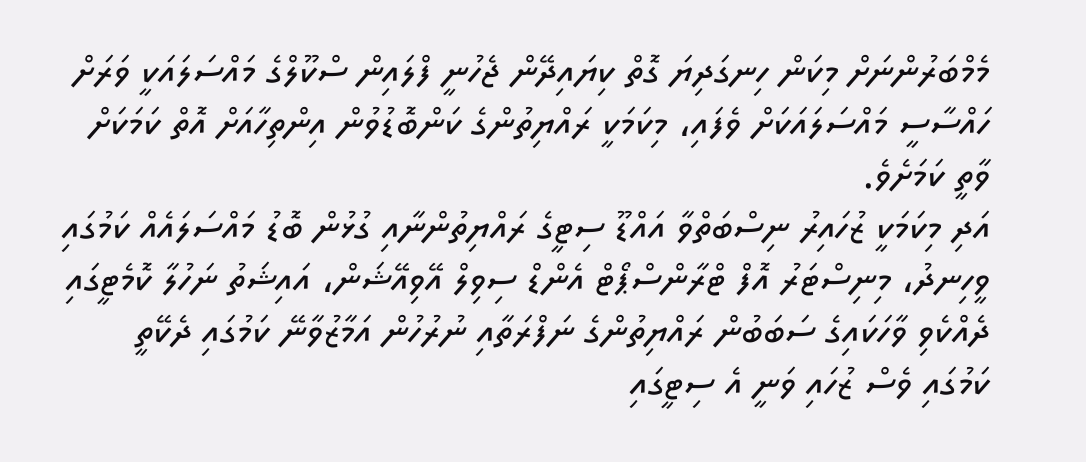މެމްބަރުންނަށް މިކަން ހިނގަދިޔަ ގޮތް ކިޔައިދޭން ޖެހުނީ ފްލައިން ސްކޫލްގެ މައްސަލައަކީ ވަރަށް ހައްސާސީ މައްސަލައަކަށް ވެފައި، މިކަމަކީ ރައްޔިތުންގެ ކަންބޮޑުވުން އިންތިހާއަށް އޮތް ކަމަކަށް ވާތީ ކަމަށެވެ.
އަދި މިކަމަކީ ޒުހައިރު ނިސްބަތްވާ އައްޑޫ ސިޓީގެ ރައްޔިތުންނާއި ގުޅުން ބޮޑު މައްސަލައެއް ކަމުގައި ވީހިނދު، މިނިސްޓަރު އޮފް ޓްރާންސްޕޯޓް އެންޑް ސިވިލް އޭވިއޭޝަން، އައިޝަތު ނަހުލާ ކޮމެޓީގައި ދެއްކެވި ވާހަކައިގެ ސަބަބުން ރައްޔިތުންގެ ނަފްރަތާއި ނުރުހުން އަމާޒުވާނޭ ކަމުގައި ދެކޭތީ ކަމުގައި ވެސް ޒުހައި ވަނީ އެ ސިޓީގައި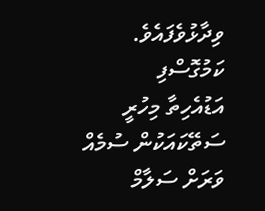ވިދާޅުވެފައެވެ.
ކަމުގޮސްފި
އަޑުއެހިތާ މިހުރީ
ސަތޭކައަކުން ސުމެއް
ވަރަށް ސަލާމް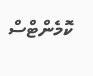ކޮމެންޓްސް